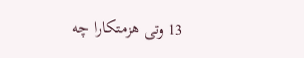13 وتی هزمتکارا چه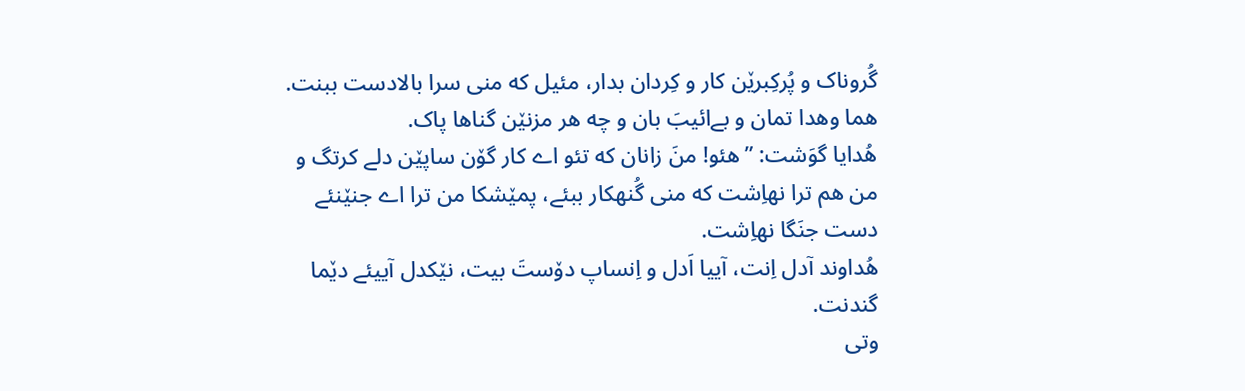گُروناک و پُرکِبرێن کار و کِردان بدار، مئیل که منی سرا بالادست ببنت. هما وهدا تمان و بےائیبَ بان و چه هر مزنێن گناها پاک.
هُدایا گوَشت: ”هئو! منَ زانان که تئو اے کار گۆن ساپێن دلے کرتگ و من هم ترا نهاِشت که منی گُنهکار ببئے، پمێشکا من ترا اے جنێنئے دست جنَگا نهاِشت.
هُداوند آدل اِنت، آییا اَدل و اِنساپ دۆستَ بیت، نێکدل آییئے دێما گندنت.
وتی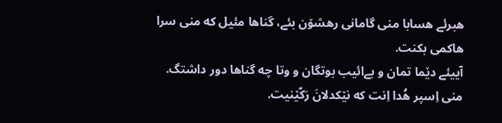هبرئے هسابا منی گامانی رهشۆن بئے، گناها مئیل که منی سرا هاکمی بکنت.
آییئے دێما تمان و بےائیب بوتگان و وتا چه گناها دور داشتگ.
منی اِسپر هُدا اِنت که نێکدلانَ رَکّێنیت.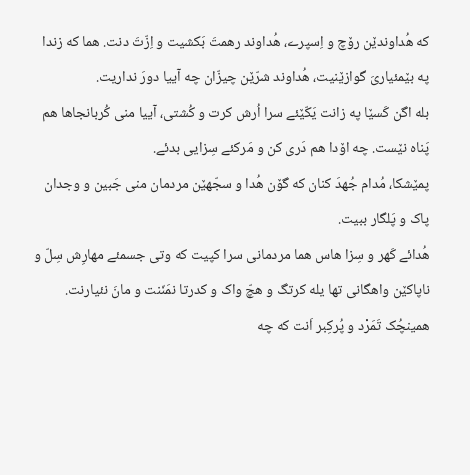که هُداوندێن رۆچ و اِسپرے، هُداوند رهمتَ بَکشیت و اِزّتَ دنت. هما که زندا په بێمئیاریَ گوازێنیت، هُداوند شرّێن چیزّان چه آییا دورَ نداریت.
بله اگن کَسێا په زانت یَکّێئے سرا اُرش کرت و کُشتی، آییا منی کُربانجاها هم پَناه نێست. چه اۆدا هم دَری کن و مَرکئے سِزایی بدئے.
پمێشکا، مُدام جُهدَ کنان که گۆن هُدا و سجّهێن مردمان منی جَبین و وجدان پاک و پَلگار ببیت.
هُدائے کَهر و سِزا هاس هما مردمانی سرا کپیت که وتی جسمئے مهارِش سِلّ و ناپاکێن واهگانی تها یله کرتگ و هچّ واک و کدرتا نمَنّنت و مانَ نئیارنت. همینچُک تَمَرْد و پُرکِبر اَنت که چه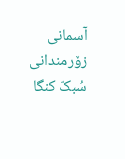آسمانی زۆرمندانی سُبکّ کنگا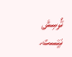تُرسِش نێست.